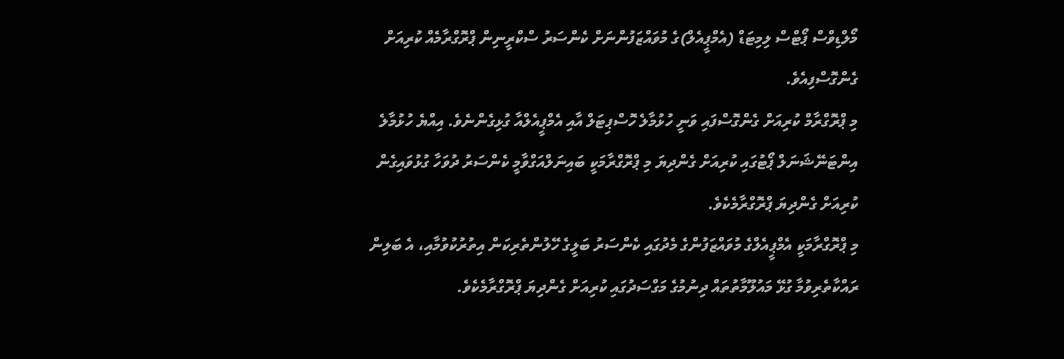މޯލްޑިވްސް ޕޯޓްސް ލިމިޓަޑް (އެމްޕީއެލް)ގެ މުވައްޒަފުންނަށް ކެންސަރު ސްކްރީނިން ޕްރޮގްރާމެއް ކުރިއަށް ގެންގޮސްފިއެވެ.
މި ޕްރޮގްރާމް ކުރިއަށް ގެންގޮސްފައި ވަނީ ހުޅުމާލެ ހޮސްޕިޓަލް އާއި އެމްޕީއެލްއާ ގުޅިގެންނެވެ. އިއްޔެ ހުޅުމާލެ އިންޓަނޭޝަނަލް ޕޯޓުގައި ކުރިއަށް ގެންދިޔަ މި ޕްރޮގްރާމަކީ ބައިނަލްއަގްވާމީ ކެންސަރު ދުވަހާ ގުޅުވައިގެން ކުރިއަށް ގެންދިޔަ ޕްރޮގްރާމެކެވެ.
މި ޕްރޮގްރާމަކީ އެމްޕީއެލްގެ މުވައްޒަފުންގެ މެދުގައި ކެންސަރު ބަލީގެ ހޭލުންތެރިކަން އިތުރުކުވުމާއި، އެ ބަލިން ރައްކާތެރިވުމާ ގުޅޭ މައުލޫމާތުތައް ދިނުމުގެ މަގްސަދުގައި ކުރިއަށް ގެންދިޔަ ޕްރޮގްރާމެކެވެ.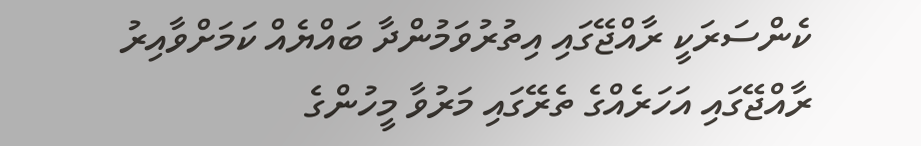ކެންސަރަކީ ރާއްޖޭގައި އިތުރުވަމުންދާ ބައްޔެއް ކަމަށްވާއިރު ރާއްޖޭގައި އަހަރެއްގެ ތެރޭގައި މަރުވާ މީހުންގެ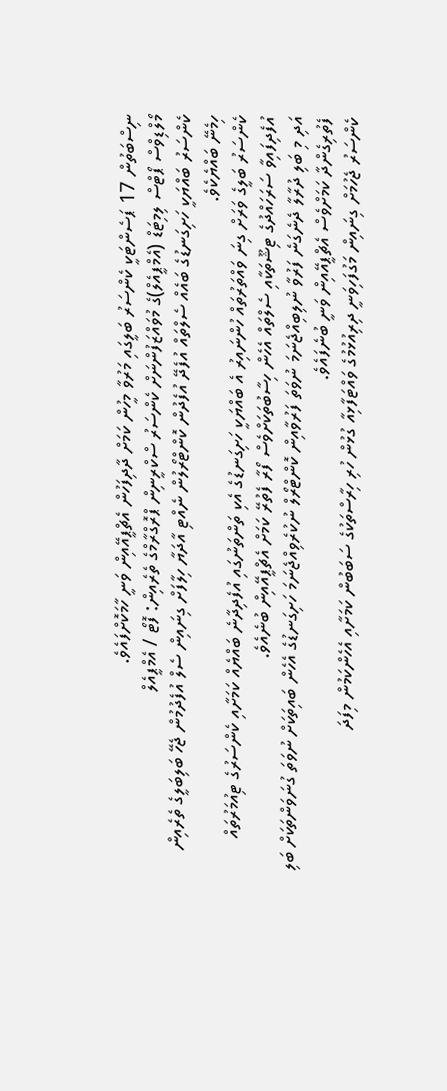ނިސްބަތުން 17 ޕަސެންޓަކީ ކެންސަރު ބަލީގައި މަރުވާ މީހުން ކަމަށް ދާދިފަހުން އެޗްޕީއޭއިން ވަނީ ހާމަކޮށްފައެވެ.
މޯލްޑިވްސް ޕޯޓްސް ލިމިޓަޑް (އެމްޕީއެލް)ގެ މުވައްޒަފުންނަށް ކެންސަރު ސްކްރީނިން ޕްރޮގްރާމްގެ ތެރެއިން: ފޮޓޯ / އެމްޕީއެލް
ކެންސަރު ބައްޔަކީ ހަށިގަނޑުގެ ބައެއް ސެލްތައް އުފެދޭ އުފެދުން ކޮންޓްރޯލުން ނެއްޓި އާދަޔާ ހިލާފަށް ގިނައިން ސެލް އުފެދުމުން ޖެހޭ ބަލިބަލީގެ ތެރެއިން ހިމެނޭ ބައްޔެކެވެ.
ކެންސަރު ބަލީގެ ވަރަށް ގިނަ ވައްތަރުތައް ހުންނައިރު އެ ބައްޔަކީ ހަށިގަނޑުގެ އެކި ތަންތަނުގައި އުފެދިދާނެ ބައްޔެއް ކަމަށާއި ކެންސަރުގެ ޓިއުމަރުތައް އުފެދިފައިވާ ސަރަހައްދުގެ ޓިޝޫތަކާއި ސެލްތައް އެހެން ހިސާބުތަކަށްވެސް ފޯރާ ފެތުރޭ ކަމަށް އެޗްޕީއޭއިން ބުނެއެވެ.
އަދި މި ބަލި ދުރާލާ ދެނެގަނެ ފަރުވާ ނުލިބިއްޖެނަމަ ނުވަތަ ފަރުވާއިން ކޮންޓްރޯލް ނުކުރެވިއްޖެނަމަ ހަށިގަނޑުގެ އެހެން ބައިތަކަށް ނުވަތަ ގުނަވަންތަކަށް ބަލި ފެތުރިގެންދާ ކަމަށްވެސް އެޗްޕީއޭއިން ވަނީ ބުނެފައެވެ.
ކެންސަރު ޖެހުމަށް ގިނައިން މަގުފަހިވަނީ ދިރިއުޅުމުގެ ވައްޓަފާޅިއާ ގުޅުން ހުރި ހިރާސްތަކުގެ ސަބަބުން ކަމަށާއި އެހެންކަމުން މިފަދަ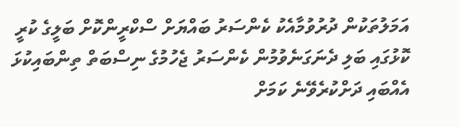އަމަލުތަކުން ދުރުވުމާއެކު ކެންސަރު ބައްޔަށް ސްކްރީންކޮށް ބަލީގެ ކުރީ ކޮޅުގައި ބަލި ދެނަގަނެވުމުން ކެންސަރު ޖެހުމުގެ ނިސްބަތް ތިންބައިކުޅަ އެއްބައި ދަށްކުރެވޭނެ ކަމަށް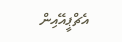އެޗްޕީއޭއިން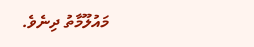މައުލޫމާތު ދިނެވެ.